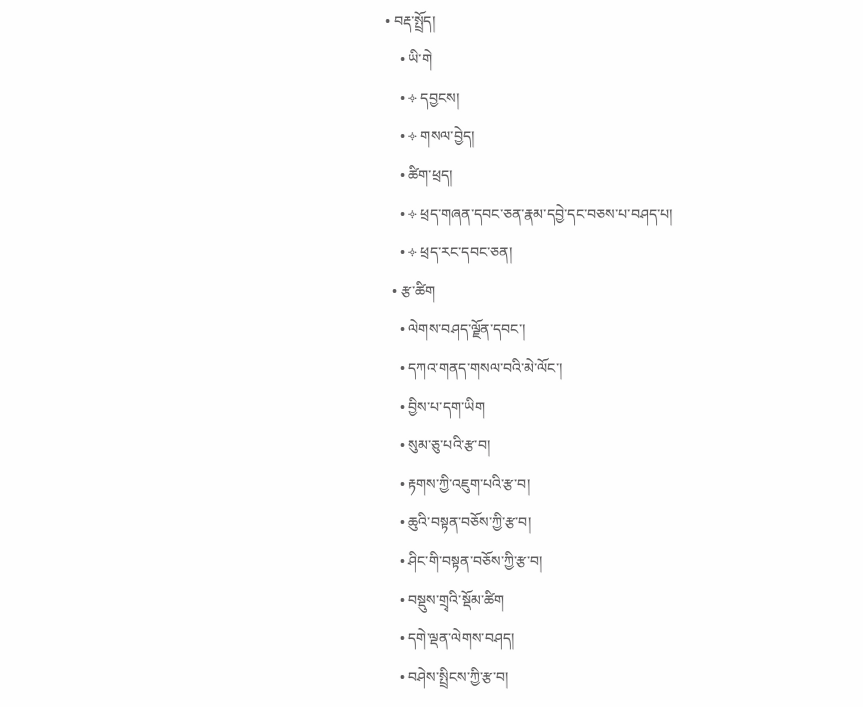• བརྡ་སྤྲོད།
    • ཡི་གེ
    • ༓ དབྱངས།
    • ༓ གསལ་བྱེད།
    • ཚིག་ཕྲད།
    • ༓ ཕྲད་གཞན་དབང་ཅན་རྣམ་དབྱེ་དང་བཅས་པ་བཤད་པ།
    • ༓ ཕྲད་རང་དབང་ཅན།
  • རྩ་ཚིག
    • ལེགས་བཤད་ལྗོན་དབང་།
    • དཀའ་གནད་གསལ་བའི་མེ་ལོང་།
    • བྱིས་པ་དག་ཡིག
    • སུམ་ཅུ་པའི་རྩ་བ།
    • རྟགས་ཀྱི་འཇུག་པའི་རྩ་བ།
    • ཆུའི་བསྟན་བཅོས་ཀྱི་རྩ་བ།
    • ཤིང་གི་བསྟན་བཅོས་ཀྱི་རྩ་བ།
    • བསྡུས་གྲྭའི་སྡོམ་ཚིག
    • དགེ་ལྡན་ལེགས་བཤད།
    • བཤེས་སྤྲིངས་ཀྱི་རྩ་བ།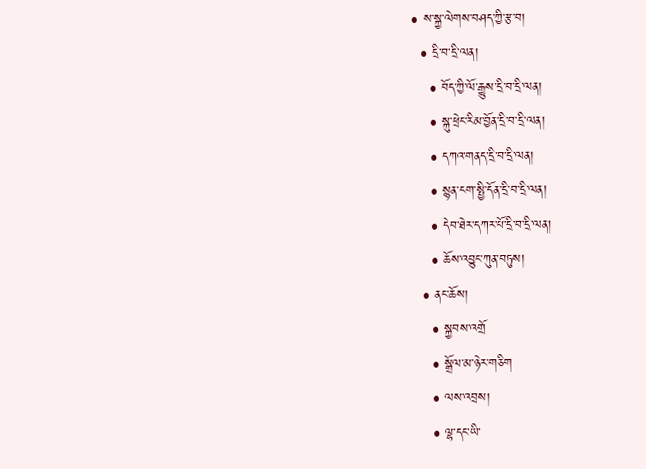• ས་སྐྱ་ལེགས་བཤད་ཀྱི་རྩ་བ།
  • དྲི་བ་དྲི་ལན།
    • བོད་ཀྱི་ལོ་རྒྱུས་དྲི་བ་དྲི་ལན།
    • སྐུ་ཕྲེང་རིམ་བྱོན་དྲི་བ་དྲི་ལན།
    • དཀའ་གནད་དྲི་བ་དྲི་ལན།
    • སྙན་ངག་སྤྱི་དོན་དྲི་བ་དྲི་ལན།
    • དེབ་ཐེར་དཀར་པོ་དྲི་བ་དྲི་ལན།
    • ཆོས་འབྱུང་ཀུན་བཏུས།
  • ནང་ཆོས།
    • སྐྱབས་འགྲོ
    • སྒྲོལ་མ་ཉེར་གཅིག
    • ལས་འབྲས།
    • ལྷ་དང་ཡི་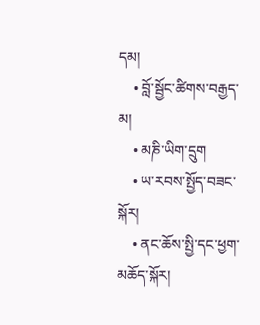དམ།
    • བློ་སྦྱོང་ཚིགས་བརྒྱད་མ།
    • མཎི་ཡིག་དྲུག
    • ཡ་རབས་སྤྱོད་བཟང་སྐོར།
    • ནང་ཆོས་སྤྱི་དང་ཕྱག་མཆོད་སྐོར།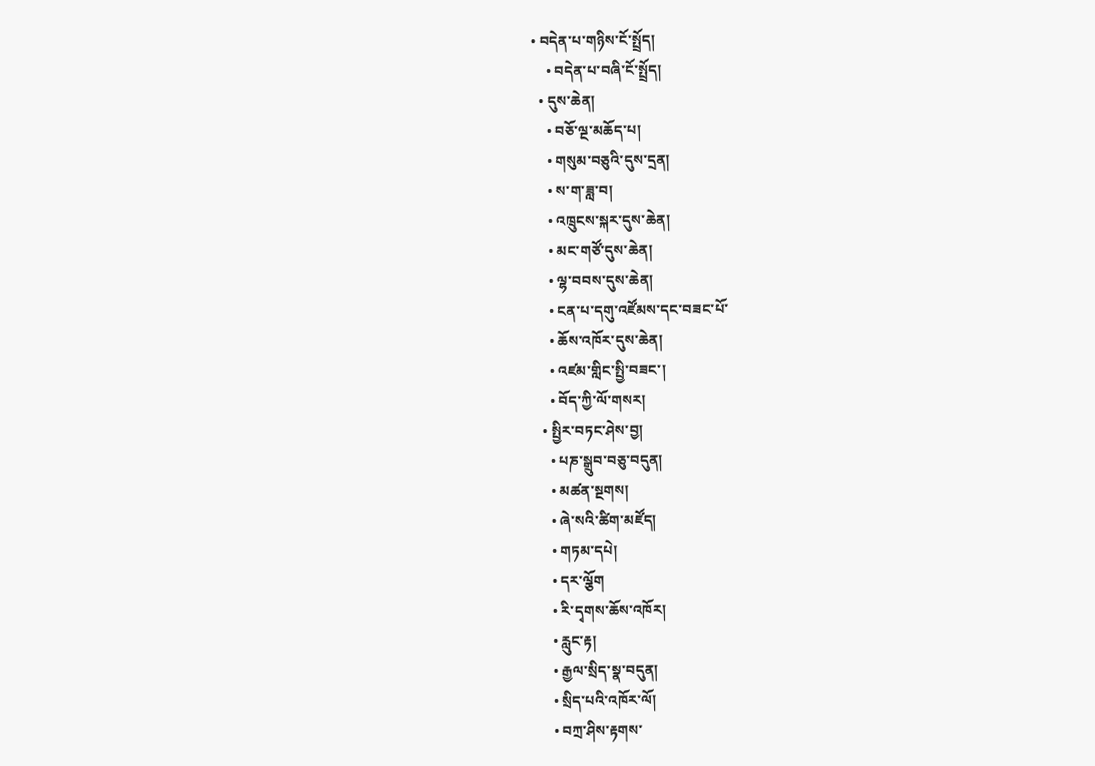• བདེན་པ་གཉིས་ངོ་སྤྲོད།
    • བདེན་པ་བཞི་ངོ་སྤྲོད།
  • དུས་ཆེན།
    • བཅོ་ལྔ་མཆོད་པ།
    • གསུམ་བཅུའི་དུས་དྲན།
    • ས་ག་ཟླ་བ།
    • འཁྲུངས་སྐར་དུས་ཆེན།
    • མང་གཙོ་དུས་ཆེན།
    • ལྷ་བབས་དུས་ཆེན།
    • ངན་པ་དགུ་འཛོམས་དང་བཟང་པོ་
    • ཆོས་འཁོར་དུས་ཆེན།
    • འཛམ་གླིང་སྤྱི་བཟང་།
    • བོད་ཀྱི་ལོ་གསར།
  • སྤྱིར་བཏང་ཤེས་བྱ།
    • པཎ་སྒྲུབ་བཅུ་བདུན།
    • མཚན་སྔགས།
    • ཞེ་སའི་ཚིག་མཛོད།
    • གཏམ་དཔེ།
    • དར་ལྕོག
    • རི་དྭགས་ཆོས་འཁོར།
    • རླུང་རྟ།
    • རྒྱལ་སྲིད་སྣ་བདུན།
    • སྲིད་པའི་འཁོར་ལོ།
    • བཀྲ་ཤིས་རྟགས་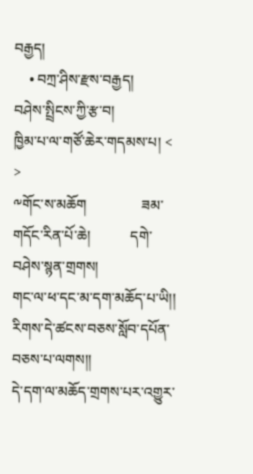བརྒྱད།
    • བཀྲ་ཤིས་རྫས་བརྒྱད།
བཤེས་སྤྲིངས་ཀྱི་རྩ་བ།
ཁྱིམ་པ་ལ་གཙོ་ཆེར་གདམས་པ། < >
༸གོང་ས་མཆོག               ཟམ་གདོང་རིན་པོ་ཆེ།           དགེ་བཤེས་སྙན་གྲགས།
གང་ལ་ཕ་དང་མ་དག་མཆོད་པ་ཡི།།
རིགས་དེ་ཚངས་བཅས་སློབ་དཔོན་བཅས་པ་ལགས།།
དེ་དག་ལ་མཆོད་གྲགས་པར་འགྱུར་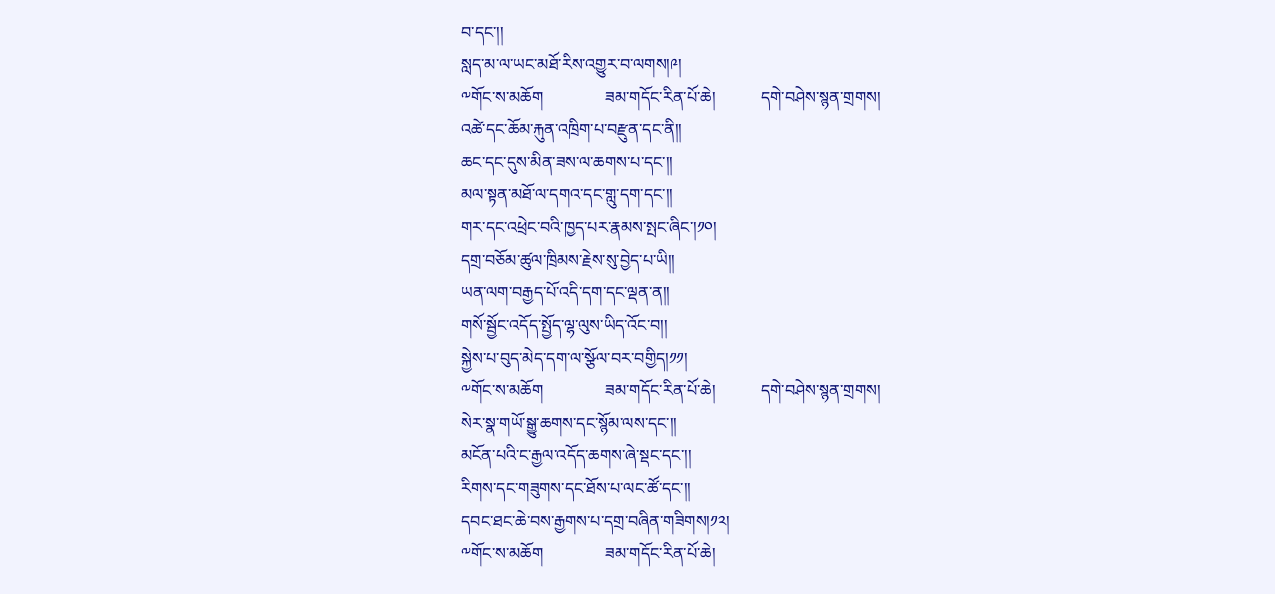བ་དང་།།
སླད་མ་ལ་ཡང་མཐོ་རིས་འགྱུར་བ་ལགས།༩།
༸གོང་ས་མཆོག               ཟམ་གདོང་རིན་པོ་ཆེ།           དགེ་བཤེས་སྙན་གྲགས།
འཚེ་དང་ཆོམ་རྐུན་འཁྲིག་པ་བརྫུན་དང་ནི།།
ཆང་དང་དུས་མིན་ཟས་ལ་ཆགས་པ་དང་།།
མལ་སྟན་མཐོ་ལ་དགའ་དང་གླུ་དག་དང་།།
གར་དང་འཕྲེང་བའི་ཁྱད་པར་རྣམས་སྤང་ཞིང་།༡༠།
དགྲ་བཅོམ་ཚུལ་ཁྲིམས་རྗེས་སུ་བྱེད་པ་ཡི།།
ཡན་ལག་བརྒྱད་པོ་འདི་དག་དང་ལྡན་ན།།
གསོ་སྦྱོང་འདོད་སྤྱོད་ལྷ་ལུས་ཡིད་འོང་བ།།
སྐྱེས་པ་བུད་མེད་དག་ལ་སྩོལ་བར་བགྱིད།༡༡།
༸གོང་ས་མཆོག               ཟམ་གདོང་རིན་པོ་ཆེ།           དགེ་བཤེས་སྙན་གྲགས།
སེར་སྣ་གཡོ་སྒྱུ་ཆགས་དང་སྙོམ་ལས་དང་།།
མངོན་པའི་ང་རྒྱལ་འདོད་ཆགས་ཞེ་སྡང་དང་།།
རིགས་དང་གཟུགས་དང་ཐོས་པ་ལང་ཚོ་དང་།།
དབང་ཐང་ཆེ་བས་རྒྱགས་པ་དགྲ་བཞིན་གཟིགས།༡༢།
༸གོང་ས་མཆོག               ཟམ་གདོང་རིན་པོ་ཆེ།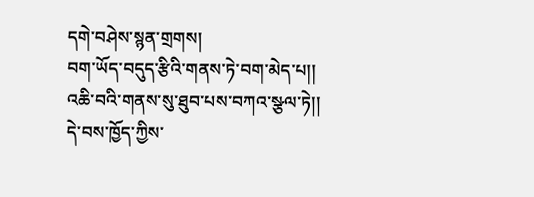དགེ་བཤེས་སྙན་གྲགས།
བག་ཡོད་བདུད་རྩིའི་གནས་ཏེ་བག་མེད་པ།།
འཆི་བའི་གནས་སུ་ཐུབ་པས་བཀའ་སྩལ་ཏེ།།
དེ་བས་ཁྱོད་ཀྱིས་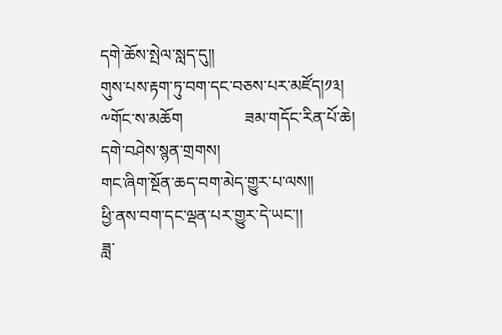དགེ་ཆོས་སྤེལ་སླད་དུ།།
གུས་པས་རྟག་ཏུ་བག་དང་བཅས་པར་མཛོད།༡༣།
༸གོང་ས་མཆོག               ཟམ་གདོང་རིན་པོ་ཆེ།           དགེ་བཤེས་སྙན་གྲགས།
གང་ཞིག་སྔོན་ཆད་བག་མེད་གྱུར་པ་ལས།།
ཕྱི་ནས་བག་དང་ལྡན་པར་གྱུར་དེ་ཡང་།།
ཟླ་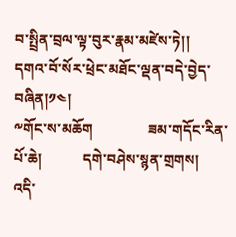བ་སྤྲིན་བྲལ་ལྟ་བུར་རྣམ་མཛེས་ཏེ།།
དགའ་བོ་སོར་ཕྲེང་མཐོང་ལྡན་བདེ་བྱེད་བཞིན།༡༤།
༸གོང་ས་མཆོག               ཟམ་གདོང་རིན་པོ་ཆེ།           དགེ་བཤེས་སྙན་གྲགས།
འདི་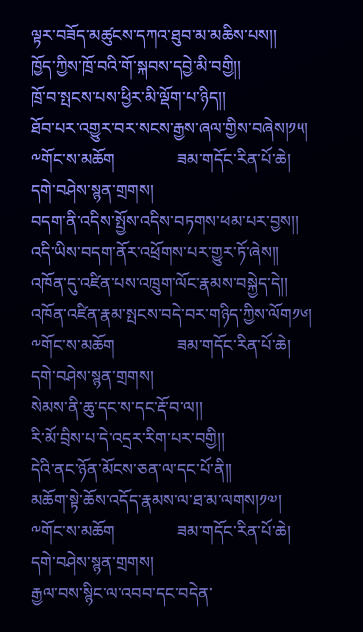ལྟར་བཟོད་མཚུངས་དཀའ་ཐུབ་མ་མཆིས་པས།།
ཁྱོད་ཀྱིས་ཁྲོ་བའི་གོ་སྐབས་དབྱེ་མི་བགྱི།།
ཁྲོ་བ་སྤངས་པས་ཕྱིར་མི་ལྡོག་པ་ཉིད།།
ཐོབ་པར་འགྱུར་བར་སངས་རྒྱས་ཞལ་གྱིས་བཞེས།༡༥།
༸གོང་ས་མཆོག               ཟམ་གདོང་རིན་པོ་ཆེ།           དགེ་བཤེས་སྙན་གྲགས།
བདག་ནི་འདིས་སྤྱོས་འདིས་བཏགས་ཕམ་པར་བྱས།།
འདི་ཡིས་བདག་ནོར་འཕྲོགས་པར་གྱུར་ཏོ་ཞེས།།
འཁོན་དུ་འཛིན་པས་འཁྲུག་ལོང་རྣམས་བསྐྱེད་དེ།།
འཁོན་འཛིན་རྣམ་སྤངས་བདེ་བར་གཉིད་ཀྱིས་ལོག༡༦།
༸གོང་ས་མཆོག               ཟམ་གདོང་རིན་པོ་ཆེ།           དགེ་བཤེས་སྙན་གྲགས།
སེམས་ནི་ཆུ་དང་ས་དང་རྡོ་བ་ལ།།
རི་མོ་བྲིས་པ་དེ་འདྲར་རིག་པར་བགྱི།།
དེའི་ནང་ཉོན་མོངས་ཅན་ལ་དང་པོ་ནི།།
མཆོག་སྟེ་ཆོས་འདོད་རྣམས་ལ་ཐ་མ་ལགས།༡༧།
༸གོང་ས་མཆོག               ཟམ་གདོང་རིན་པོ་ཆེ།           དགེ་བཤེས་སྙན་གྲགས།
རྒྱལ་བས་སྙིང་ལ་འབབ་དང་བདེན་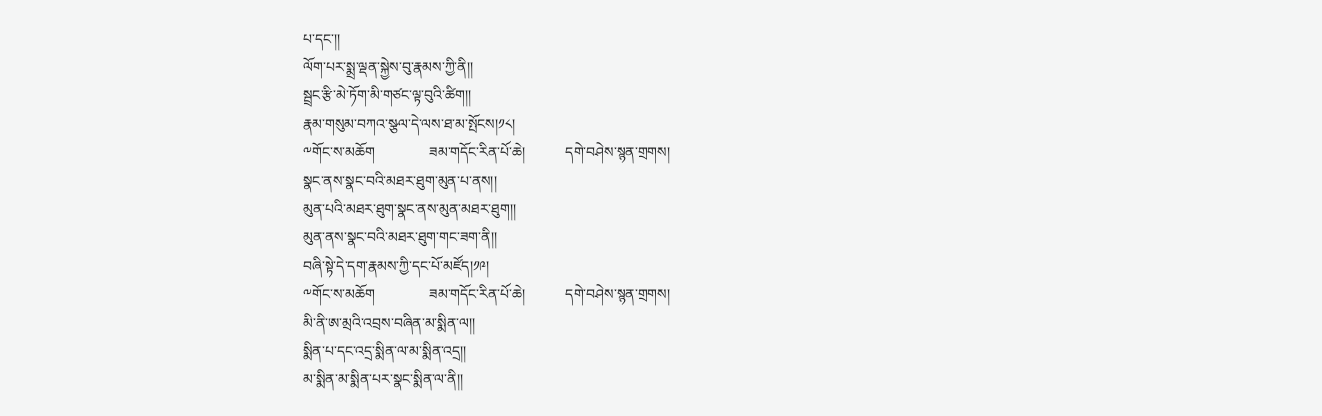པ་དང་།།
ལོག་པར་སྨྲ་ལྡན་སྐྱེས་བུ་རྣམས་ཀྱི་ནི།།
སྦྲང་རྩི་མེ་ཏོག་མི་གཙང་ལྟ་བུའི་ཚིག།།
རྣམ་གསུམ་བཀའ་སྩལ་དེ་ལས་ཐ་མ་སྤོངས།༡༨།
༸གོང་ས་མཆོག               ཟམ་གདོང་རིན་པོ་ཆེ།           དགེ་བཤེས་སྙན་གྲགས།
སྣང་ནས་སྣང་བའི་མཐར་ཐུག་མུན་པ་ནས།།
མུན་པའི་མཐར་ཐུག་སྣང་ནས་མུན་མཐར་ཐུག།།
མུན་ནས་སྣང་བའི་མཐར་ཐུག་གང་ཟག་ནི།།
བཞི་སྟེ་དེ་དག་རྣམས་ཀྱི་དང་པོ་མཛོད།༡༩།
༸གོང་ས་མཆོག               ཟམ་གདོང་རིན་པོ་ཆེ།           དགེ་བཤེས་སྙན་གྲགས།
མི་ནི་ཨ་མྲའི་འབྲས་བཞིན་མ་སྨིན་ལ།།
སྨིན་པ་དང་འདྲ་སྨིན་ལ་མ་སྨིན་འདྲ།།
མ་སྨིན་མ་སྨིན་པར་སྣང་སྨིན་ལ་ནི།།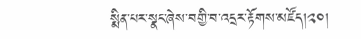སྨིན་པར་སྣང་ཞེས་བགྱི་བ་འདྲར་རྟོགས་མཛོད།༢༠།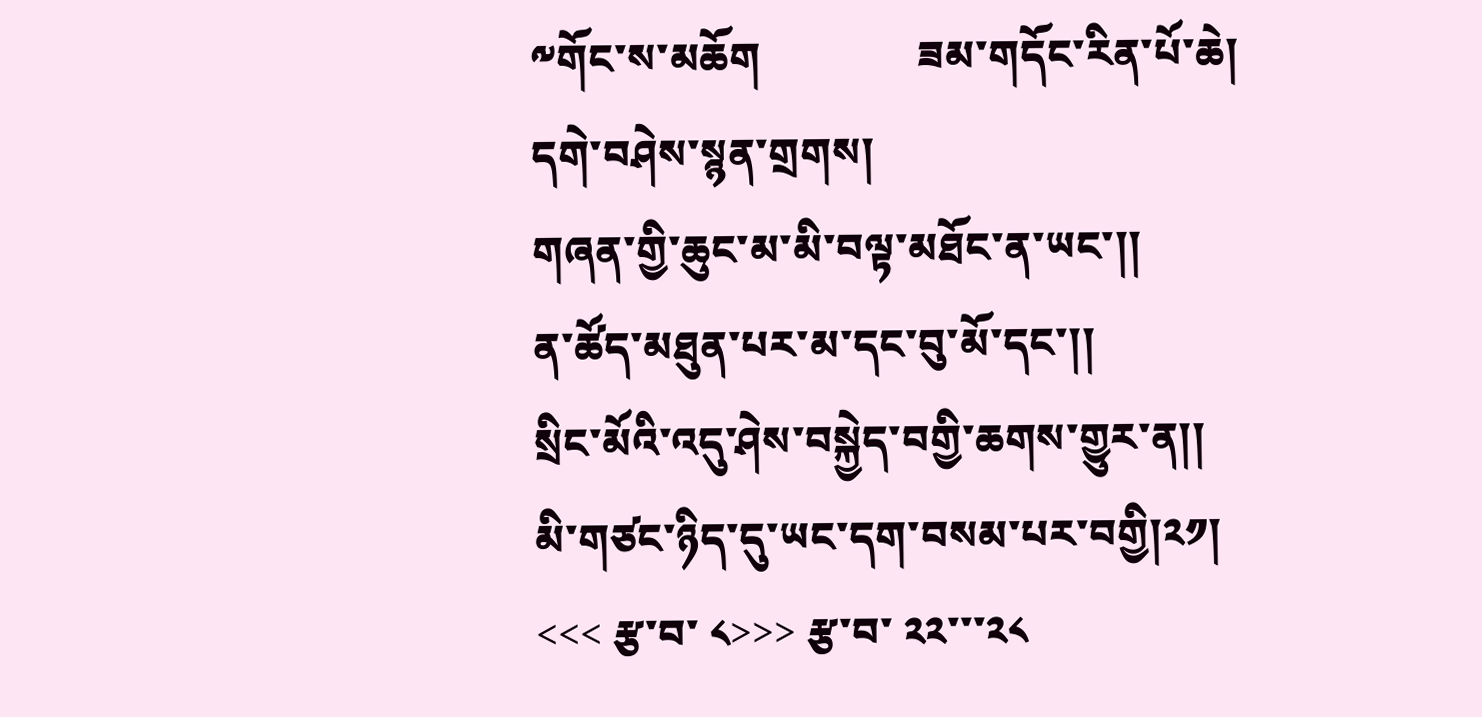༸གོང་ས་མཆོག               ཟམ་གདོང་རིན་པོ་ཆེ།           དགེ་བཤེས་སྙན་གྲགས།
གཞན་གྱི་ཆུང་མ་མི་བལྟ་མཐོང་ན་ཡང་།།
ན་ཚོད་མཐུན་པར་མ་དང་བུ་མོ་དང་།།
སྲིང་མོའི་འདུ་ཤེས་བསྐྱེད་བགྱི་ཆགས་གྱུར་ན།།
མི་གཙང་ཉིད་དུ་ཡང་དག་བསམ་པར་བགྱི།༢༡།
<<< རྩ་བ་ ༨>>> རྩ་བ་ ༢༢་་་༢༨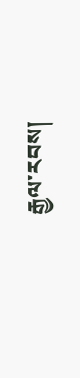རྒྱལ་རབས།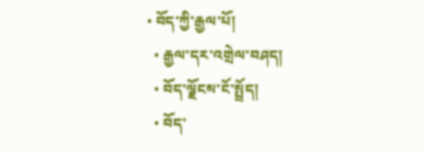• བོད་ཀྱི་རྒྱལ་པོ།
  • རྒྱལ་དར་འགྲེལ་བཤད།
  • བོད་ལྗོངས་ངོ་སྤྲོད།
  • བོད་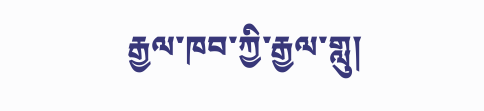རྒྱལ་ཁབ་ཀྱི་རྒྱལ་གླུ།